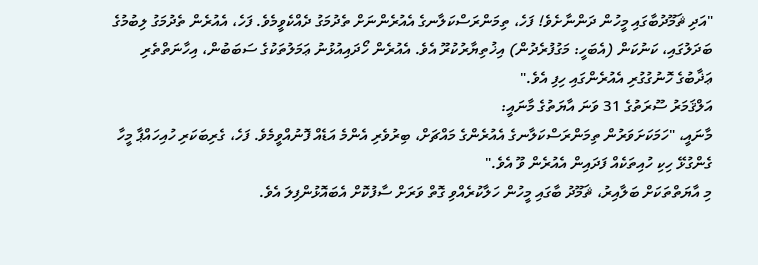"އަދި ޘަމޫދުބާގައި މީހުން ދަންނާށެވެ! ފަހެ، ތިމަންރަސްކަލާނގެ އެއުރެންނަށް ތެދުމަގު ދެއްކެވީމެވެ. ފަހެ، އެއުރެން ތެދުމަގު ލިބުމުގެ ބަދަލުގައި، ކަނުކަން (އެބަހީ: މަގުފުރެދުން) އިޚުތިޔާރުކުރޫ އެވެ. އެއުރެން ހޯދައިއުޅުނު ޢަމަލުތަކުގެ ސަބަބުން، އިހާނަތްތެރި ޢަޛާބުގެ ހޮނުގުގުރި އެއުރެންގައި ހިފި އެވެ."
އަލްޤަމަރު ސޫރަތުގެ 31 ވަނަ އާޔަތުގެ މާނައީ:
މާނައީ، "ހަމަކަށަވަރުން ތިމަންރަސްކަލާނގެ އެއުރެންގެ މައްޗަށް، ބިރުވެރި އެންމެ އަޑެއް ފޮނުއްވީމެވެ. ފަހެ، ގެރިބަކަރި ހުއިހައްޕާ މީހާ ގެންގުޅޭ ހިކި ހުއިތަކެއް ފަދައިން އެއުރެން ވޫ އެވެ."
މި އާޔަތްތަކަށް ބަލާއިރު، ޘަމޫދު ބާގައި މީހުން ހަލާކުރެއްވި ގޮތް ވަރަށް ސާފުކޮށް އެބައޮޅުންފިލަ އެވެ.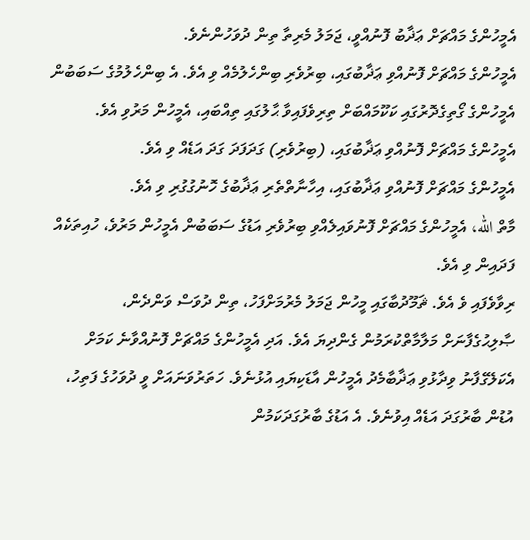އެމީހުންގެ މައްޗަށް ޢަޛާބު ފޮނުއްވީ، ޖަމަލު މެރިތާ ތިން ދުވަހުންނެވެ.
އެމީހުންގެ މައްޗަށް ފޮނުއްވި ޢަޛާބުގައި، ބިރުވެރި ބިންހެލުމެއް ވި އެވެ. އެ ބިންހެލުމުގެ ސަބަބުން އެމީހުންގެ ގޯތިގެދޮރުގައި ކަކޫމައްބަށް ތިރިވެފައިވާ ޙާލުގައި ތިއްބައި، އެމީހުން މަރުވި އެވެ.
އެމީހުންގެ މައްޗަށް ފޮނުއްވި ޢަޛާބުގައި، (ބިރުވެރި) ގަދަފަދަ ގަދަ އަޑެއް ވި އެވެ.
އެމީހުންގެ މައްޗަށް ފޮނުއްވި ޢަޛާބުގައި، އިހާނާތްތެރި ޢަޛާބުގެ ހޮނުގުގުރި ވި އެވެ.
މާތް الله، އެމީހުންގެ މައްޗަށް ފޮނުވައިލެއްވި ބިރުވެރި އަޑުގެ ސަބަބުން އެމީހުން މަރުވެ، ހުއިތަކެއް ފަދައިން ވި އެވެ.
ރިވާވެފައި ވެ އެވެ. ޘަމޫދުބާގައި މީހުން ޖަމަލު މެރުމަށްފަހު، ތިން ދުވަސް ވަންދެން، ޞާލިޙުގެފާނަށް މަލާމާތްކުރަމުން ގެންދިޔަ އެވެ. އަދި އެމީހުންގެ މައްޗަށް ފޮނުއްވާނެ ކަމަށް އެކަލޭގެފާނު ވިދާޅުވި ޢަޛާބާމެދު އެމީހުން އާޑަކިޔައި އުޅުނެވެ. ހަތަރުވަނައަށް ވީ ދުވަހުގެ ފަތިހު، އުޑުން ބާރުގަދަ އަޑެއް އިވުނެވެ. އެ އަޑުގެ ބާރުގަދަކަމުން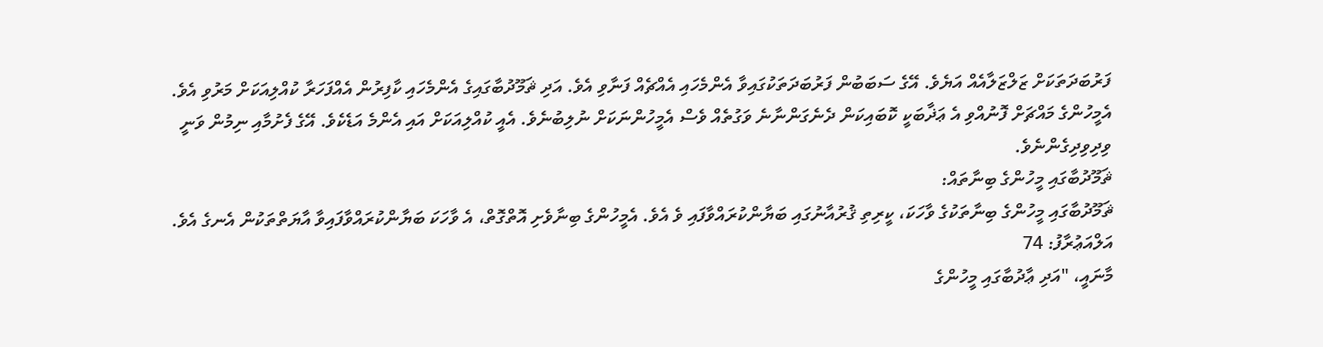ފަރުބަދަތަކަށް ޒަލްޒަލާއެއް އަޔެވެ. އޭގެ ސަބަބުން ފަރުބަދަތަކުގައިވާ އެންމެހައި އެއްޗެއް ފަނާވި އެވެ. އަދި ޘަމޫދުބާގައިގެ އެންމެހައި ކާފިރުން އެއްފަހަރާ ކުއްލިއަކަށް މަރުވި އެވެ. އެމީހުންގެ މައްޗަށް ފޮނުއްވި އެ ޢަޛާބަކީ ކޮބައިކަން ދެނެގަންނާނެ ވަގުތެއް ވެސް އެމީހުންނަކަށް ނުލިބުނެވެ. އެއީ ކުއްލިއަކަށް އައި އެންމެ އަޑެކެވެ. އޭގެ ފެށުމާއި ނިމުން ވަނީ ވިދިވިދިގެންނެވެ.
ޘަމޫދުބާގައި މީހުންގެ ބިނާތައް:
ޘަމޫދުބާގައި މީހުންގެ ބިނާތަކުގެ ވާހަކަ، ކީރިތި ޤުރުއާނުގައި ބަޔާންކުރައްވާފައި ވެ އެވެ. އެމީހުންގެ ބިނާވެށި އޮތްގޮތް، އެ ވާހަކަ ބަޔާންކުރައްވާފައިވާ އާޔަތްތަކުން އެނގެ އެވެ.
އަލްއަޢުރާފު: 74
މާނައީ، "އަދި ޢާދުބާގައި މީހުންގެ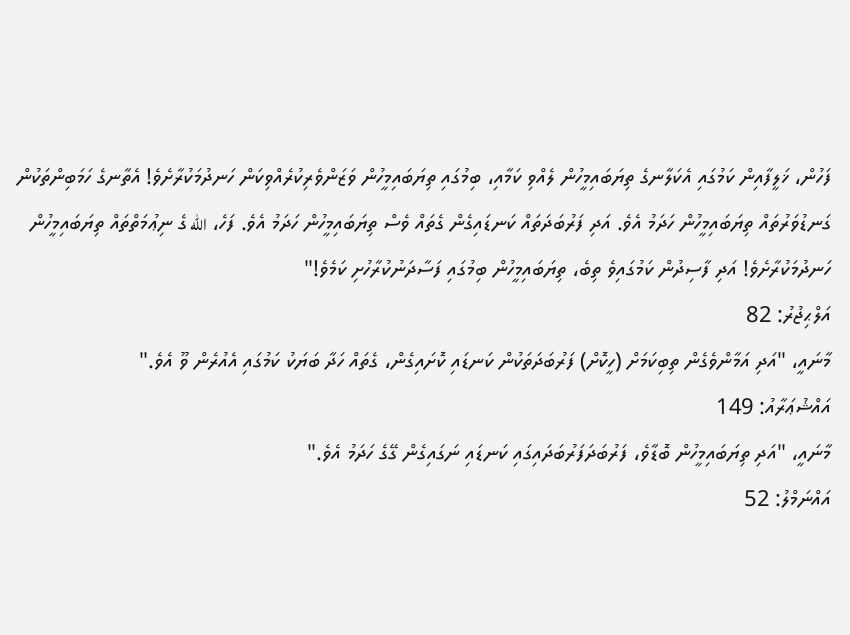ފަހުން، ޚަލީފާއިން ކަމުގައި އެކަލާނގެ ތިޔަބައިމީހުން ލެއްވި ކަމާއި، ބިމުގައި ތިޔަބައިމީހުން ވަޒަންވެރިކުރެއްވިކަން ހަނދުމަކުރާށެވެ! އެތާނގެ ހަމަބިންތަކުން ގަނޑުވަރުތައް ތިޔަބައިމީހުން ހަދަމު އެވެ. އަދި ފަރުބަދަތައް ކަނޑައިގެން ގެތައް ވެސް ތިޔަބައިމީހުން ހަދަމު އެވެ. ފަހެ، الله ގެ ނިޢުމަތްތައް ތިޔަބައިމީހުން ހަނދުމަކުރާށެވެ! އަދި ފާސިދުން ކަމުގައިވެ ތިބެ، ތިޔަބައިމީހުން ބިމުގައި ފަސާދަނުކުރާހުށި ކަމެވެ!"
އަލްޙިޖުރު: 82
މާނައީ، "އަދި އަމާންވެގެން ތިބިކަމަށް (ހީކޮށް) ފަރުބަދަތަކުން ކަނޑައި ކޮށައިގެން، ގެތައް ހަދާ ބަޔަކު ކަމުގައި އެއުރެން ވޫ އެވެ."
އައްޝުޢަރާއު: 149
މާނައީ، "އަދި ތިޔަބައިމީހުން ބޮޑާވެ، ފަރުބަދަފަރުބަދައިގައި ކަނޑައި ނަގައިގެން ގޭގެ ހަދަމު އެވެ."
އައްނަމްލު: 52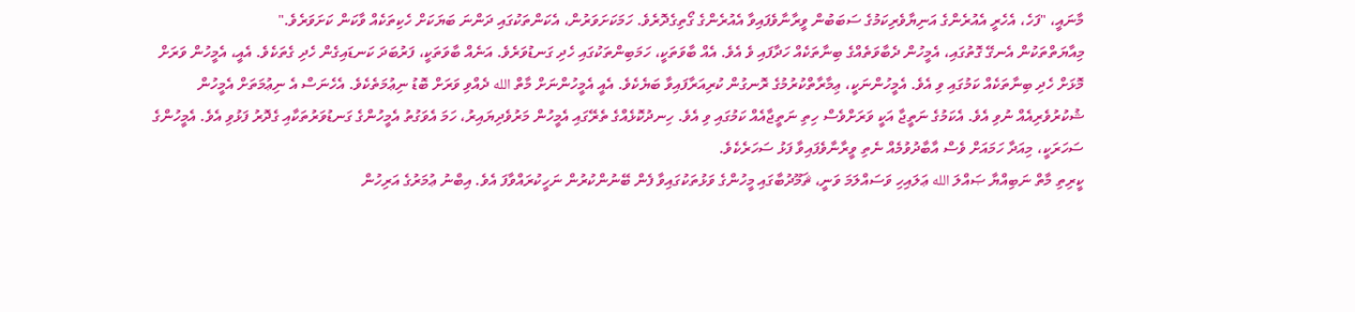މާނައީ، "ފަހެ، އެހެރީ އެއުރެންގެ އަނިޔާވެރިކަމުގެ ސަބަބުން ވީރާނާވެފައިވާ އެއުރެންގެ ގޯތިގެދޮރެވެ. ހަމަކަށަވަރުން، އެކަންތަކުގައި ދަންނަ ބަޔަކަށް ހެކިތަކެއް ވާކަން ކަށަވަރެވެ."
މިއާޔަތްތަކުން އެނގޭ ގޮތުގައި، އެމީހުން ދެބާވަތެއްގެ ބިނާތަކެއް ހަދާފައި ވެ އެވެ. އެއް ބާވަތަކީ، ހަމަބިންތަކުގައި ހެދި ގަނޑުވަރެވެ. އަނެއް ބާވަތަކީ، ފަރުބަދަ ކަނޑައިގެން ހެދި ގެތަކެވެ. އެއީ، އެމީހުން ވަރަށް މޮޅަށް ހެދި ބިނާތަކެއް ކަމުގައި ވި އެވެ. އެމީހުންނަކީ، ޢިމާރާތްކުރުމުގެ ރޮނގުން ކުރިއަރާފައިވާ ބަޔެކެވެ. އެއީ އެމީހުންނަށް މާތް الله ދެއްވި ވަރަށް ބޮޑު ނިޢުމަތެކެވެ. އެހެނަސް އެ ނިޢުމަތަށް އެމީހުން ޝުކުރުވެރިއެއް ނުވި އެވެ. އެކަމުގެ ނަތީޖާ އަކީ ވަރަށްވެސް ހިތި ނަތީޖާއެއް ކަމުގައި ވި އެވެ. ހިނދުކޮޅެއްގެ ތެރޭގައި އެމީހުން މަރުވެދިޔައިރު، ހަމަ އެވަގުތު އެމީހުންގެ ގަނޑުވަރުތަކާއި ގެދޮރު ފަޅުވި އެވެ. އެމީހުންގެ ސަހަރަކީ، މިއަދާ ހަމައަށް ވެސް އާބާދުވުމެއް ނެތި ވީރާނާވެފައިވާ ފަޅު ސަހަރެކެވެ.
ކީރިތި މާތް ނަބިއްޔާ ޞައްލަ الله ޢަލައިހި ވަސައްލަމަ ވަނީ، ޘަމޫދުބާގައި މީހުންގެ ވަޅުތަކުގައިވާ ފެން ބޭނުންކުރުން ނަހީކުރައްވާފަ އެވެ. އިބްނު ޢުމަރުގެ އަރިހުން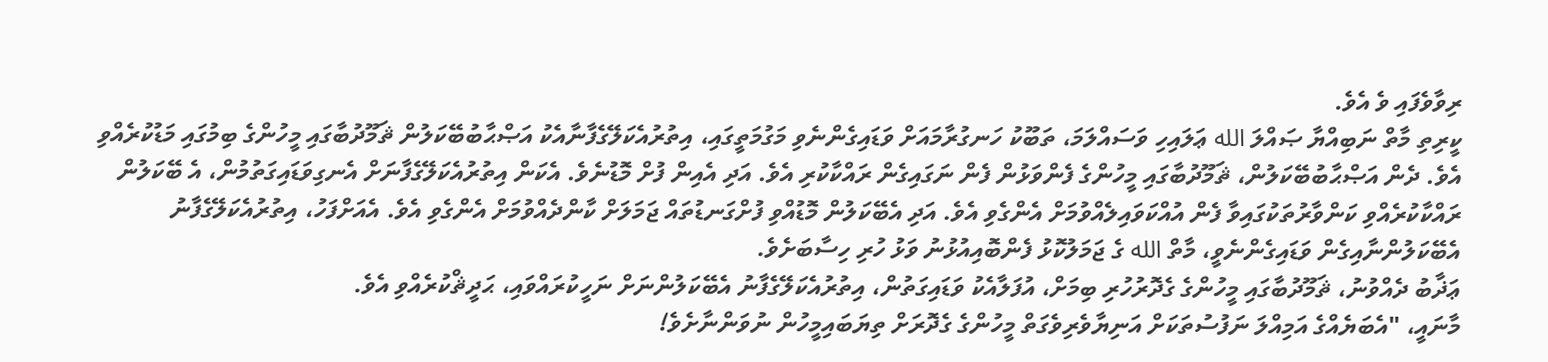ރިވާވެފައި ވެ އެވެ.
ކީރިތި މާތް ނަބިއްޔާ ޞައްލަ الله ޢަލައިހި ވަސައްލަމަ، ތަބޫކު ހަނގުރާމައަށް ވަޑައިގެންނެވި މަގުމަތީގައި، އިތުރުއެކަލޭގެފާނާއެކު އަޞްޙާބުބޭކަލުން ޘަމޫދުބާގައި މީހުންގެ ބިމުގައި މަޑުކުރެއްވި އެވެ. ދެން އަޞްޙާބުބޭކަލުން، ޘަމޫދުބާގައި މީހުންގެ ފެންވަޅުން ފެން ނަގައިގެން ރައްކާކުރި އެވެ. އަދި އެއިން ފުށް މޮޑުނެވެ. އެކަން އިތުރުއެކަލޭގެފާނަށް އެނގިވަޑައިގަތުމުން، އެ ބޭކަލުން ރައްކާކުރެއްވި ކަންވާރުތަކުގައިވާ ފެން އުއްކަވައިލެއްވުމަށް އެންގެވި އެވެ. އަދި އެބޭކަލުން މޮޑުއްވި ފުށްގަނޑުތައް ޖަމަލަށް ކާންދެއްވުމަށް އެންގެވި އެވެ. އެއަށްފަހު، އިތުރުއެކަލޭގެފާނު އެބޭކަލުންނާއިގެން ވަޑައިގެންނެވީ، މާތް الله ގެ ޖަމަލުކޮޅު ފެންބޮއިއުޅުނު ވަޅު ހުރި ހިސާބަށެވެ.
ޢަޛާބު ދެއްވުނު، ޘަމޫދުބާގައި މީހުންގެ ގެދޮރުހުރި ބިމަށް، އުފަލާއެކު ވަޑައިގަތުން، އިތުރުއެކަލޭގެފާނު އެބޭކަލުންނަށް ނަހީކުރައްވައި، ޙަދީޘްކުރެއްވި އެވެ.
މާނައީ، "އެބަޔެއްގެ އަމިއްލަ ނަފުސުތަކަށް އަނިޔާވެރިވެގަތް މީހުންގެ ގެދޮރަށް ތިޔަބައިމީހުން ނުވަންނާށެވެ!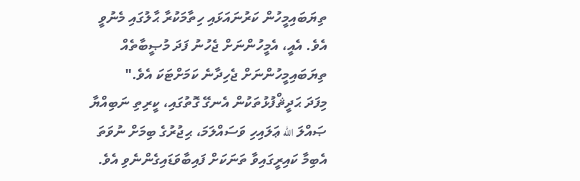ތިޔަބައިމީހުން ކަރުނައަޅައި ހިތާމަކުރާ ޙާލުގައި މެނުވީ އެވެ. އެއީ، އެމީހުންނަށް ޖެހުނު ފަދަ މުޞީބާތެއް ތިޔަބައިމީހުންނަށް ޖެހިދާނެ ކަމަށްޓަކަ އެވެ."
މިފަދަ ޙަދީޘްފުޅުތަކުން އެނގޭ ގޮތުގައި، ކީރިތި ނަބިއްޔާ ޞައްލަ الله ޢަލައިހި ވަސައްލަމަ، ޙިޖުރުގެ ބިމަށް ނުވަތަ އެބިމާ ކައިރީގައިވާ ތަނަކަށް ފައިބާވަޑައިގެންނެވި އެވެ.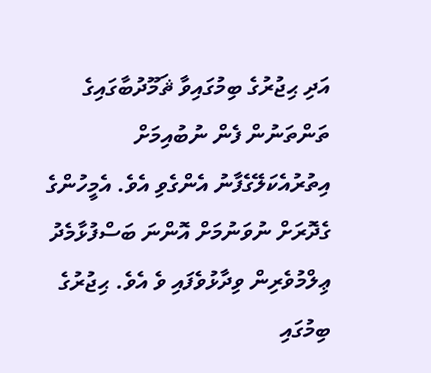އަދި ޙިޖުރުގެ ބިމުގައިވާ ޘަމޫދުބާގައިގެ ތަންތަނުން ފެން ނުބުއިމަށް އިތުރުއެކަލޭގެފާނު އެންގެވި އެވެ. އެމީހުންގެ ގެދޮރަށް ނުވަނުމަށް އޮންނަ ބަސްފުޅާމެދު ޢިލްމުވެރިން ވިދާޅުވެފައި ވެ އެވެ. ޙިޖުރުގެ ބިމުގައި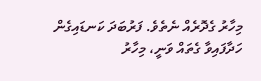މިހާރު ގެދޮރެއް ނެތެވެ. ފަރުބަދަ ކަނޑައިގެން ހަދާފައިވާ ގެތައް ވަނީ، މިހާރު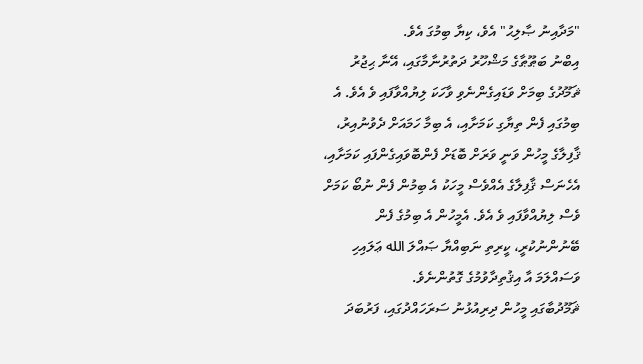"މަދާއިނު ޞާލިޙު" އެވެ، ކިޔާ ބިމުގަ އެވެ.
އިބްނު ބަޠޫޠާގެ މަޝްހޫރު ދަތުރުނާމާގައި، އޭނާ ޙިޖުރު ޘަމޫދުގެ ބިމަށް ވަޑައިގެންނެވި ވާހަކަ ލިޔުއްވާފައި ވެ އެވެ. އެ ބިމުގައި ފެން ތިޔާގި ކަމަށާއި، އެ ބިމާ ހަމައަށް ދެވުނުއިރު، ޤާފިލާގެ މީހުން ވަނީ ވަރަށް ބޮޑަށް ފެންބޮވައިގެންފައި ކަމަށާއި، އެހެނަސް ޤާފިލާގެ އެއްވެސް މީހަކު އެ ބިމުން ފެން ނުބޯ ކަމަށް ވެސް ލިޔުއްވާފައި ވެ އެވެ. އެމީހުން އެ ބިމުގެ ފެން ބޭނުންނުކުރީ، ކީރިތި ނަބިއްޔާ ޞައްލަ الله ޢަލައިހި ވަސައްލަމަ އާ އިޤުތިދާވުމުގެ ގޮތުންނެވެ.
ޘަމޫދުބާގައި މީހުން ދިރިއުޅުނު ސަރަހައްދުގައި، ފަރުބަދަ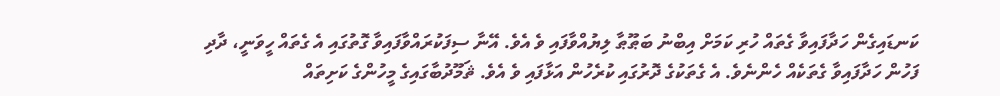ކަނޑައިގެން ހަދާފައިވާ ގެތައް ހުރި ކަމަށް އިބްނު ބަޠޫޠާ ލިޔުއްވާފައި ވެ އެވެ. އޭނާ ސިފަކުރައްވާފައިވާ ގޮތުގައި އެ ގެތައް ހީވަނީ، ދާދި ފަހުން ހަދާފައިވާ ގެތަކެއް ހެންނެވެ. އެ ގެތަކުގެ ދޮރުގައި ކުރެހުން އަޅާފައި ވެ އެވެ. ޘަމޫދުބާގައިގެ މީހުންގެ ކަށިތައް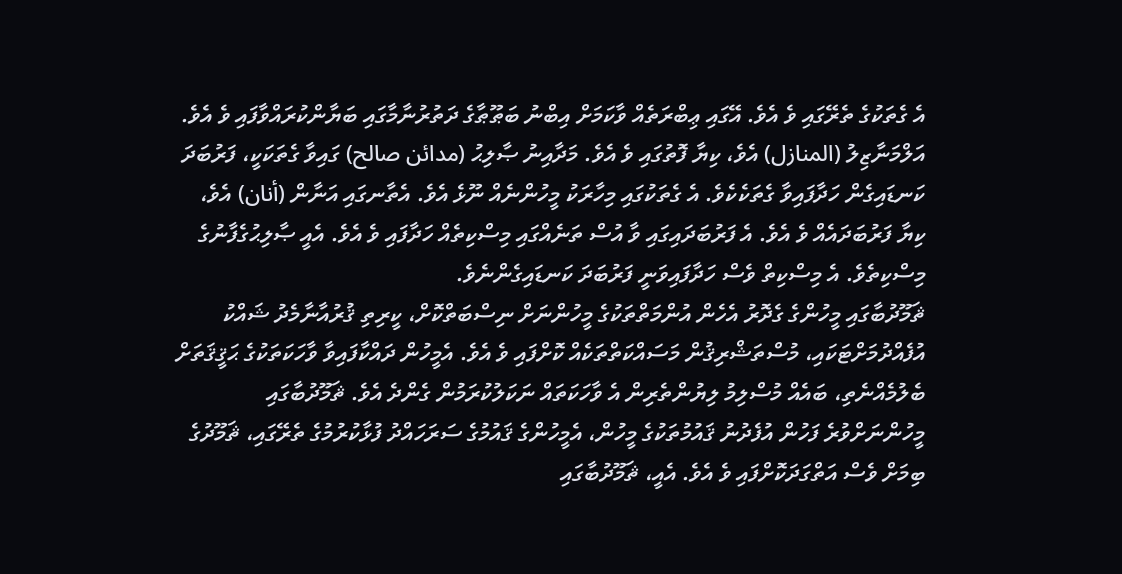އެ ގެތަކުގެ ތެރޭގައި ވެ އެވެ. އޭގައި ޢިބްރަތެއް ވާކަމަށް އިބްނު ބަޠޫޠާގެ ދަތުރުނާމާގައި ބަޔާންކުރައްވާފައި ވެ އެވެ.
އަލްމަނާޒިލު (المنازل) އެވެ، ކިޔާ ފޮތުގައި ވެ އެވެ. މަދާއިނު ޞާލިޙު (مدائن صالح) ގައިވާ ގެތަކަކީ، ފަރުބަދަ ކަނޑައިގެން ހަދާފައިވާ ގެތަކެކެވެ. އެ ގެތަކުގައި މިހާރަކު މީހުންނެއް ނޫޅެ އެވެ. އެތާނގައި އަނާން (أنان) އެވެ، ކިޔާ ފަރުބަދައެއް ވެ އެވެ. އެ ފަރުބަދައިގައި ވާ އުސް ތަނެއްގައި މިސްކިތެއް ހަދާފައި ވެ އެވެ. އެއީ ޞާލިޙުގެފާނުގެ މިސްކިތެވެ. އެ މިސްކިތް ވެސް ހަދާފައިވަނީ ފަރުބަދަ ކަނޑައިގެންނެވެ.
ޘަމޫދުބާގައި މީހުންގެ ގެދޮރު އެހެން އުންމަތްތަކުގެ މީހުންނަށް ނިސްބަތްކޮށް، ކީރިތި ޤުރުއާނާމެދު ޝައްކު އުފެއްދުމަށްޓަކައި، މުސްތަޝްރިޤުން މަސައްކަތްތަކެއް ކޮށްފައި ވެ އެވެ. އެމީހުން ދައްކާފައިވާ ވާހަކަތަކުގެ ޙަޤީޤަތަށް ބެލުމެއްނެތި، ބައެއް މުސްލިމު ލިޔުންތެރިން އެ ވާހަކަތައް ނަކަލުކުރަމުން ގެންދެ އެވެ. ޘަމޫދުބާގައި މީހުންނަށްވުރެ ފަހުން އުފެދުނު ޤައުމުތަކުގެ މީހުން، އެމީހުންގެ ޤައުމުގެ ސަރަހައްދު ފުޅާކުރުމުގެ ތެރޭގައި، ޘަމޫދުގެ ބިމަށް ވެސް އަތްގަދަކޮށްފައި ވެ އެވެ. އެއީ، ޘަމޫދުބާގައި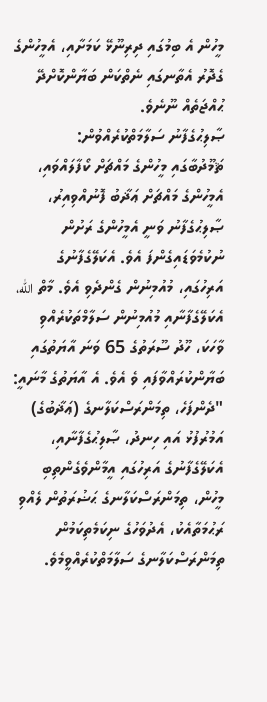މީހުން އެ ބިމުގައި ދިރިނޫޅޭ ކަމަށާއި، އެމީހުންގެ ގެދޮރު އެތާނގައި ނެތްކަން ބަޔާންކޮށްދޭ ޙުއްޖަތެއް ނޫނެވެ.
ޞާލިޙުގެފާނު ސަލާމަތްކުރެއްވުން:
ޘަމޫދުބާގައި މީހުންގެ މައްޗަށް ކޯފާލައްވައި، އެމީހުންގެ މައްޗަށް ޢަޛާބު ފޮނުއްވިއިރު، ޞާލިޙުގެފާނު ވަނީ އެމީހުންގެ ރަށުން ނުކުމެވަޑައިގެންފަ އެވެ. އެކަލޭގެފާނުގެ އަރިހުގައި، މުއުމިނުން ގެންދެވި އެވެ. މާތް الله، އެކަލޭގެފާނާއި މުއުމިނުން ސަލާމްތަކުރެއްވި ވާހަކަ، ހޫދު ސޫރަތުގެ 65 ވަނަ އާޔަތުގައި ބަޔާންކުރައްވާފައި ވެ އެވެ. އެ އާޔަތުގެ މާނައީ:
"ދެންފަހެ، ތިމަންރަސްކަލާނގެ (ޢަޛާބުގެ) އަމުރުފުޅު އައި ހިނދު، ޞާލިޙުގެފާނާއި، އެކަލޭގެފާނުގެ އަރިހުގައި އީމާންވެގެންތިބި މީހުން، ތިމަންރަސްކަލާނގެ ޙަޟުރަތުން ލެއްވި ރަޙުމަތާއެކު، އެދުވަހުގެ ނިކަމެތިކަމުން ތިމަންރަސްކަލާނގެ ސަލާމަތްކުރެއްވީމެވެ.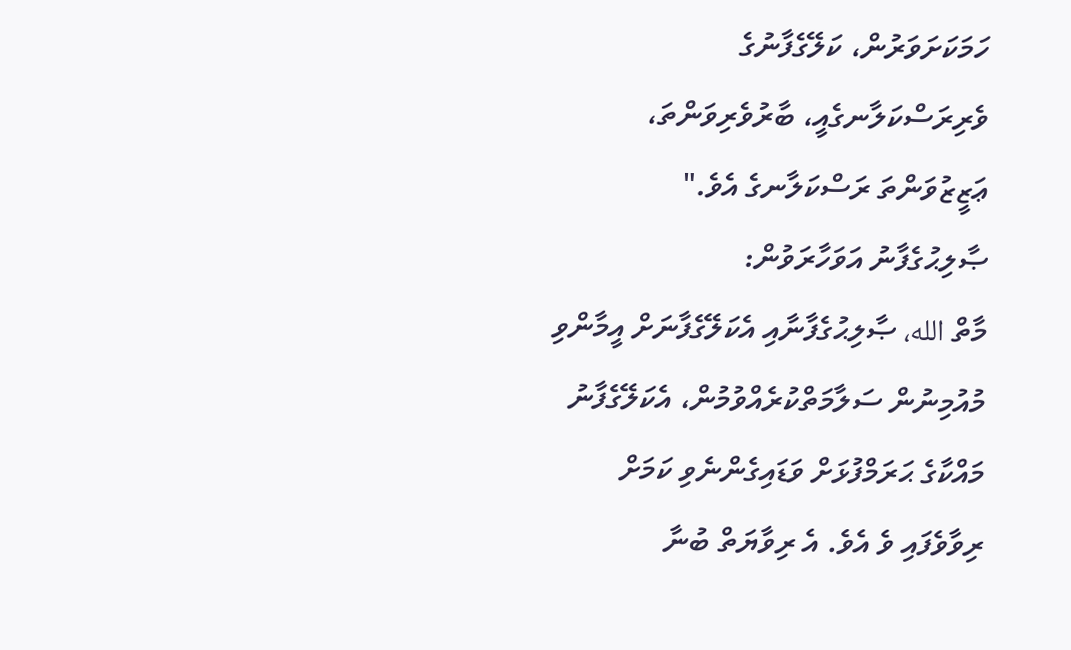ހަމަކަށަވަރުން، ކަލޭގެފާނުގެ ވެރިރަސްކަލާނގެއީ، ބާރުވެރިވަންތަ، ޢަޒީޒުވަންތަ ރަސްކަލާނގެ އެވެ."
ޞާލިޙުގެފާނު އަވަހާރަވުން:
މާތް الله، ޞާލިޙުގެފާނާއި އެކަލޭގެފާނަށް އީމާންވި މުއުމިނުން ސަލާމަތްކުރެއްވުމުން، އެކަލޭގެފާނު މައްކާގެ ޙަރަމްފުޅަށް ވަޑައިގެންނެވި ކަމަށް ރިވާވެފައި ވެ އެވެ. އެ ރިވާޔަތް ބުނާ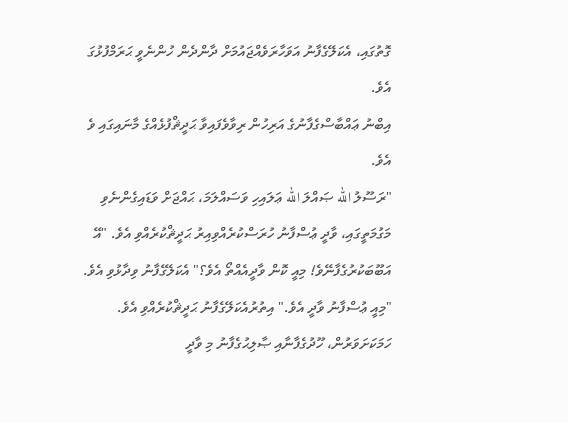ގޮތުގައި، އެކަލޭގެފާނު އަވަހާރަވެއްޖައުމަށް ދާންދެން ހުންނެވީ ޙަރަމްފުޅުގަ އެވެ.
އިބްނު ޢައްބާސްގެފާނުގެ އަރިހުން ރިވާވެފައިވާ ޙަދީޘްފުޅެއްގެ މާނައިގައި ވެ އެވެ.
"ރަސޫލު الله ޞައްލަ الله ޢަލައިހި ވަސައްލަމަ، ޙައްޖަށް ވަޑައިގެންނެވި މަގުމަތީގައި، ވާދީ ޢުސްފާނު ހުރަސްކުރެއްވިއިރު ޙަދީޘްކުރެއްވި އެވެ. "އޭ އަބޫބަކުރުގެފާނޭވެ! މިއީ ކޮން ވާދީއެއްތޯ އެވެ؟" އެކަލޭގެފާނު ވިދާޅުވި އެވެ. "މިއީ ޢުސްފާނު ވާދީ އެވެ." އިތުރުއެކަލޭގެފާނު ޙަދީޘްކުރެއްވި އެވެ. ހަމަކަށަވަރުން، ހޫދުގެފާނާއި ޞާލިޙުގެފާނު މި ވާދީ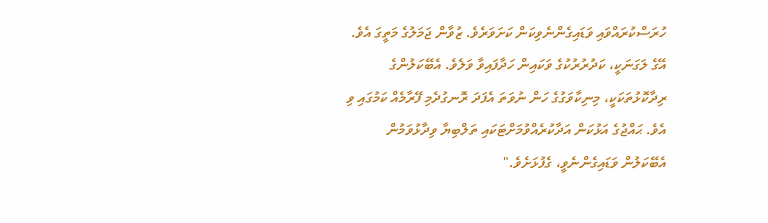ހުރަސްކުރައްވައި ވަޑައިގެންނެވިކަން ކަށަވަރެވެ. ޒުވާން ޖަމަލުގެ މަތީގަ އެވެ. އޭގެ ލަގަނަކީ، ކަދުރުރުކުގެ ވަކައިން ހަދާފައިވާ ވަލެވެ. އެބޭކަލުންގެ ރިދާކޮޅުތަކަކީ، މިނިކާވަގުގެ ހަން ނުވަތަ އެފަދަ ރޮނގުދެމި ފޭރާމެއް ކަމުގައި ވި އެވެ. ޙައްޖުގެ އަޅުކަން އަދާކުރެއްވުމަށްޓަކައި ތަލްބިޔާ ވިދާޅުވަމުން އެބޭކަލުން ވަޑައިގެންނެވީ، ގެފުޅަށެވެ."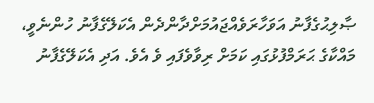ޞާލިޙުގެފާނު އަވަހާރަވެއްޖައުމަށްދާންދެން އެކަލޭގެފާނު ހުންނެވީ، މައްކާގެ ޙަރަމްފުޅުގައި ކަމަށް ރިވާވެފައި ވެ އެވެ. އަދި އެކަލޭގެފާނު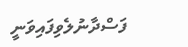ފަސްދާނުލެވިފައިވަނީ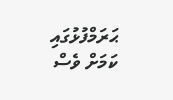ޙަރަމްފުޅުގައި ކަމަށް ވެސް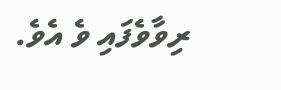ރިވާވެފައި ވެ އެވެ.